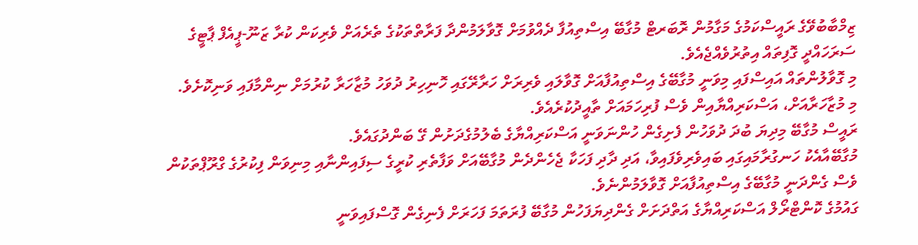ޒިމްބާބުވޭގެ ރައީސްކަމުގެ މަގާމުން ރޮބަރޓް މުގާބޭ އިސްތިއުފާ ދެއްވުމަށް ގޮވާލަމުންދާ ފަރާތްތަކުގެ ތެރެއަށް ވެރިކަން ކުރާ ޒަނޫ-ޕީއެފް ޕާޓީގެ ސަރަހައްދީ ގޮފިތައް އިތުރުވެއްޖެއެވެ.
މި ގޮވާލުންތައް އައިސްފައި މިވަނީ މުގާބޭގެ އިސްތިއުފާއަށް ގޮވާލައި ވެރިރަށް ހަރާރޭގައި ހޮނިހިރު ދުވަހު މުޒާހަރާ ކުރުމަށް ނިންމާފައި ވަނިކޮށެވެ.
މި މުޒާހަރާއަށް، އަސްކަރިއްޔާއިން ވެސް ފުރިހަމައަށް ތާއީދުކުރެއެވެ.
ރައީސް މުގާބޭ މިދިޔަ ބުދަ ދުވަހުން ފެށިގެން ހުންނަވަނީ އަސްކަރިއްޔާގެ ބެލުމުގެދަށުން ގޭ ބަންދުގައެވެ.
މުގާބޭއާއެކު ހަނގުރާމައިގައި ބައިވެރިވެފައިވާ، އަދި ދާދި ފަހަކާ ޖެހެންދެން މުގާބޭއަށް ވަފާތެރި ކުރީގެ ސިފައިންނާއި މިނިވަން ފިކުރުގެ ގްރޫޕްތަކުން ވެސް ގެންދަނީ މުގާބޭގެ އިސްތިއުފާއަށް ގޮވާލަމުންނެވެ.
ގައުމުގެ ކޮންޓްރޯލް އަސްކަރިއްޔާގެ އަތްދަށަށް ގެންދިޔަފަހުން މުގާބޭ ފުރަތަމަ ފަހަރަށް ފެނިގެން ގޮސްފައިވަނީ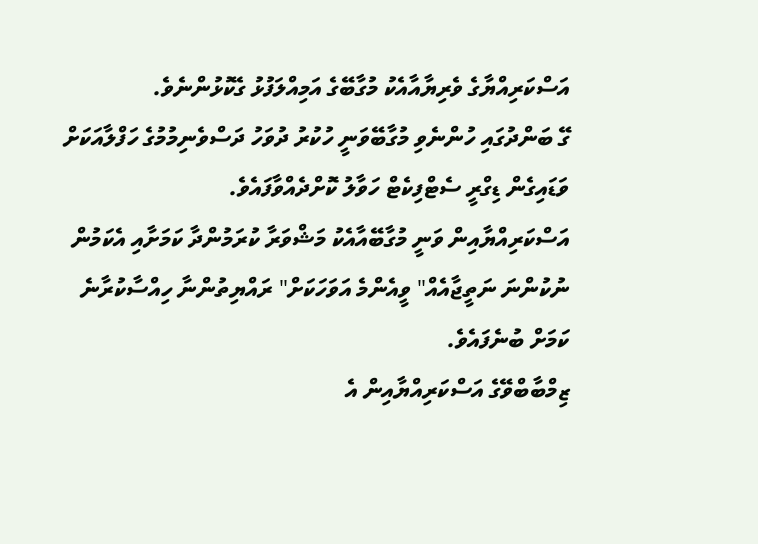އަސްކަރިއްޔާގެ ވެރިޔާއާއެކު މުގާބޭގެ އަމިއްލަފުޅު ގެކޮޅުންނެވެ.
ގޭ ބަންދުގައި ހުންނެވި މުގާބޭވަނީ ހުކުރު ދުވަހު ދަސްވެނިމުމުގެ ހަފްލާއަކަށް ވަޑައިގެން ޑިގްރީ ސެޓްފިކެޓް ހަވާލު ކޮށްދެއްވާފައެވެ.
އަސްކަރިއްޔާއިން ވަނީ މުގާބޭއާއެކު މަޝްވަރާ ކުރަމުންދާ ކަމަށާއި އެކަމުން ނުކުންނަ ނަތީޖާއެއް" ވީއެންމެ އަވަހަކަށް" ރައްޔިތުންނާ ހިއްސާކުރާނެ ކަމަށް ބުނެފައެވެ.
ޒިމްބާބްވޭގެ އަސްކަރިއްޔާއިން އެ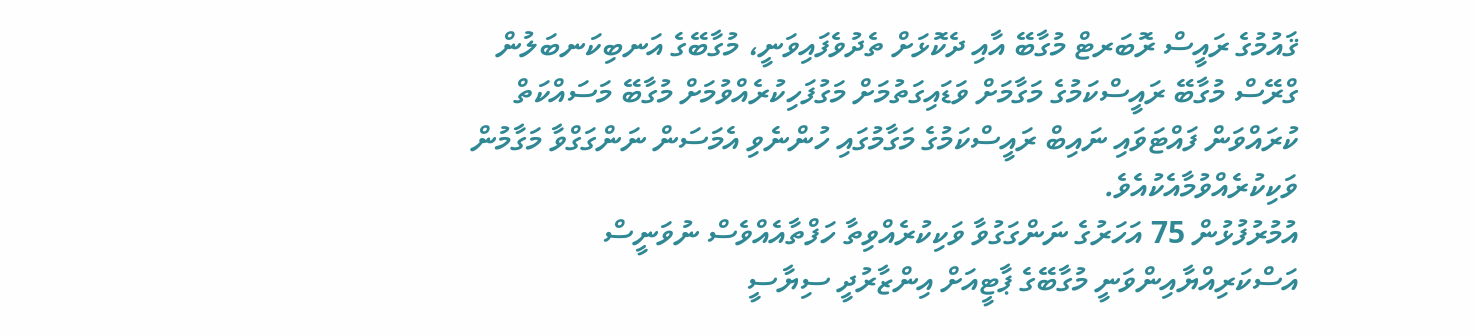ޤައުމުގެ ރައީސް ރޮބަރޓް މުގާބޭ އާއި ދެކޮޅަށް ތެދުވެފައިވަނީ، މުގާބޭގެ އަނބިކަނބަލުން ގްރޭސް މުގާބޭ ރައީސްކަމުގެ މަގާމަށް ވަޑައިގަތުމަށް މަގުފަހިކުރެއްވުމަށް މުގާބޭ މަސައްކަތް ކުރައްވަން ފައްޓަވައި ނައިބް ރައީސްކަމުގެ މަގާމުގައި ހުންނެވި އެމަސަން ނަންގަގްވާ މަގާމުން ވަކިކުރެއްވުމާއެކުއެވެ.
އުމުރުފުޅުން 75 އަހަރުގެ ނަންގަގުވާ ވަކިކުރެއްވިތާ ހަފްތާއެއްވެސް ނުވަނީސް އަސްކަރިއްޔާއިންވަނީ މުގާބޭގެ ޕާޓީއަށް އިންޒާރުދީ ސިޔާސީ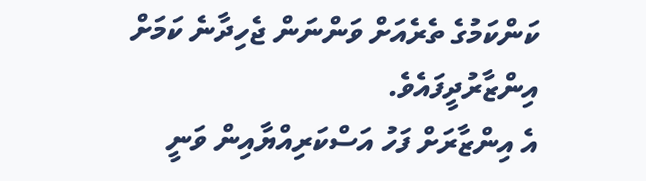ކަންކަމުގެ ތެރެއަށް ވަންނަން ޖެހިދާނެ ކަމަށް އިންޒާރުދީފައެވެ.
އެ އިންޒާރަށް ފަހު އަސްކަރިއްޔާއިން ވަނީ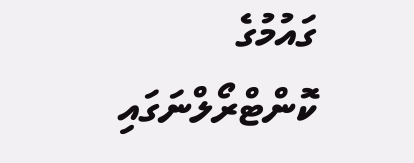ގައުމުގެ ކޮންޓްރޯލްނަގައި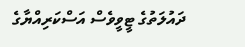ދައުލަތުގެ ޓީވީވެސް އަސްކަރިއްޔާގެ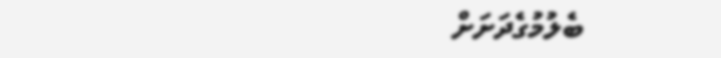ބެލުމުގެދަށަށް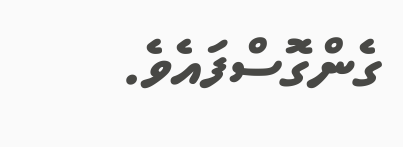ގެންގޮސްފައެވެ.